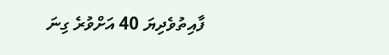ފާއިތުވެދިޔަ 40 އަށްވުރެ ގިނަ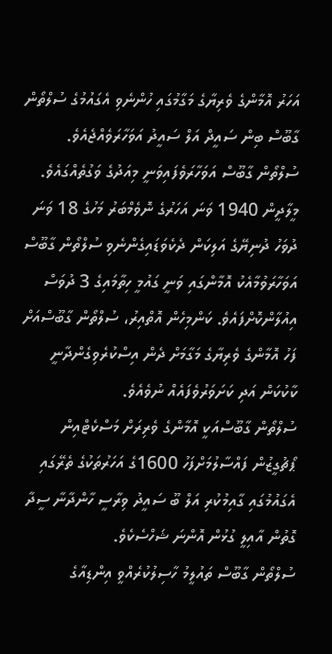އަހަރު އޮމާންގެ ވެރިޔާގެ މަގާމުގައި ހުންނެވި އެގައުމުގެ ސުލްތޯން ގާބޫސް ބިން ސައީދް އަލް ސައީދު އަވަހާރަވެއްޖެއެވެ.
ސުލްތޯން ގާބޫސް އަވަހާރަވެފައިވަނީ މިއަދުގެ ވަގުތެއްގައެވެ.
މީލާދީން 1940 ވަނަ އަހަރުގެ ނޮވެމްބަރު މަހުގެ 18 ވަނަ ދުވަހު ދުނިޔޭގެ އަލިކަން ދެކެވަޑައިގެންނެވި ސުލްތޯން ގާބޫސް އަވަހާރަވުމާއެކު އޮމާންގައި ވަނީ ގައުމީ ހިތާމައިގެ 3 ދުވަސް އިއުލާންކޮށްފައެވެ. ކަންމިހެން އޮތްއިރު، ސުލްތޯން ގާބޫސްއަށް ފަހު އޮމާންގެ ވެރިޔާގެ މަގާމަށް ދެން އިސްކުރެވިގެންދާނީ ކާކުކަން އަދި ކަށަވަރުވެފައެއް ނުވެއެވެ.
ސުލްތޯން ގާބޫސްއަކީ އޮމާންގެ ވެރިރަށް މަސްކެޓްއިން ޕޯޗުގީޒުން ފައްސާލުމަށްފަހު 1600ގެ އަހަރުތަކުގެ ތެރޭގައި އެގައުމުގައި ގާއިމުކުރި އަލް ބޫ ސައީދު ވިރާސީ ހާންދާނާ ސީދާ ގޮތުން އާއިލީ ގުޅުން އޮންނަ ޝަހްސެކެވެ.
ސުލްތޯން ގާބޫސް ތައުލީމު ހާސިލުކުރެއްވީ އިންޑިއާގެ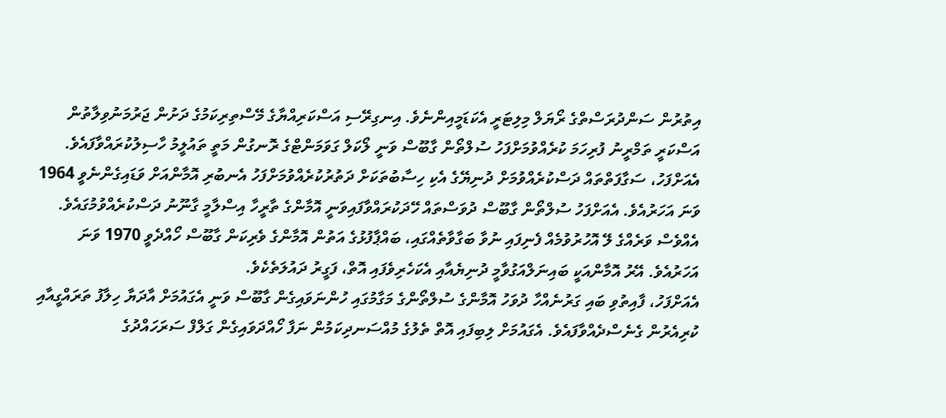އިތުރުން ސަންދުރަސްތްގެ ރޯޔަލް މިލިޓަރީ އެކަޑަމީއިންނެވެ. އިނގިރޭސި އަސްކަރިއްޔާގެ މޭސްތިރިކަމުގެ ދަށުން ޖަރުމަނުވިލާތުން އަސްކަރީ ތަމްރީނު ފުރިހަމަ ކުރެއްވުމަށްފަހު ސުލްތޯން ގާބޫސް ވަނީ ލޯކަލް ގަވަމަންޓްގެ ރޮނގުން މަތީ ތައުލީމު ހާސިލުކުރައްވާފައެވެ. އެއަށްފަހު، ސަގާފަތްތައް ދަސްކުރެއްވުމަށް ދުނިޔޭގެ އެކި ހިސާބުތަކަށް ދަތުރުކުރެއްވުމަށްފަހު އެނބުރި އޮމާންއަށް ވަޑައިގެންނެވީ 1964 ވަނަ އަހަރުއެވެ. އެއަށްފަހު ސުލްތޯން ގާބޫސް ދުވަސްތައް ހޭދަކުރައްވާފައިވަނީ އޮމާންގެ ތާރީހާ އިސްލާމީ ގާނޫނު ދަސްކުރެއްވުމުގައެވެ.
އެއްވެސް ވަރެއްގެ ލޭ އޮހުރުވުމެއް ފެނިފައި ނުވާ ބަގާވާތެއްގައި، ބައްޕާފުޅުގެ އަތުން އޮމާންގެ ވެރިކަން ގާބޫސް ހޯއްދެވީ 1970 ވަނަ އަހަރުއެވެ. އޭރު އޮމާންއަކީ ބައިނަލްއަގުވާމީ ދުނިޔެއާއި އެކަހެރިވެފައި އޮތް، ފަގީރު ދައުލަތެކެވެ.
އެއަށްފަހު، ފާއިތުވި ބައި ގަރުނެއްހާ ދުވަހު އޮމާންގެ ސުލްތޯންގެ މަގާމުގައި ހުންނަވައިގެން ގާބޫސް ވަނީ އެގައުމަށް އާދަޔާ ހިލާފު ތަރައްގީއާއި ކުރިއެރުން ގެނެސްދެއްވާފައެވެ. އެގައުމަށް ލިބިފައި އޮތް ތެލުގެ މުއްސަނދިކަމުން ނަފާ ހޯއްދަވައިގެން ގަލްފް ސަރަހައްދުގެ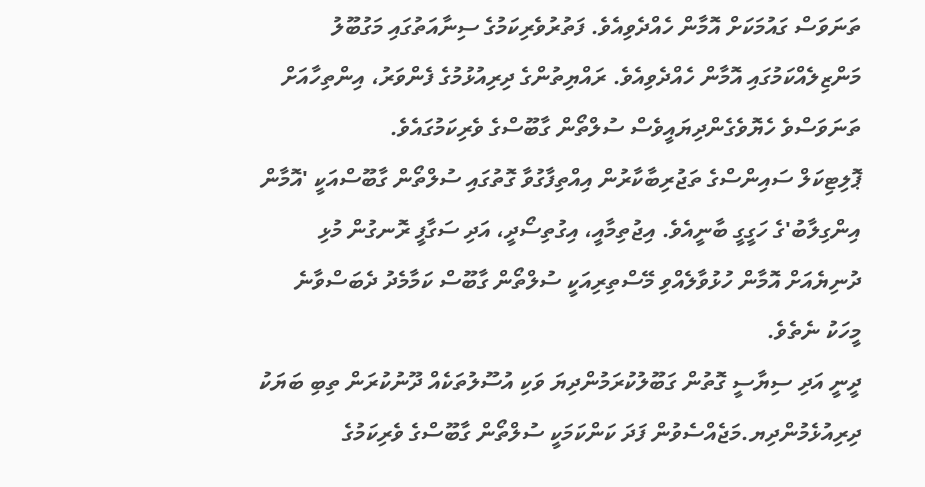ތަނަވަސް ގައުމަކަށް އޮމާން ހެއްދެވިއެވެ. ފަތުރުވެރިކަމުގެ ސިނާއަތުގައި މަގުބޫލު މަންޒިލެއްކަމުގައި އޮމާން ހެއްދެވިއެވެ. ރައްޔިތުންގެ ދިރިއުޅުމުގެ ފެންވަރު، އިންތިހާއަށް ތަނަވަސްވެ ހެޔޮވެގެންދިޔައީވެސް ސުލްތޯން ގާބޫސްގެ ވެރިކަމުގައެވެ.
ޕޮލިޓިކަލް ސައިންސްގެ ތަޖުރިބާކާރުން އިއްތިފާގުވާ ގޮތުގައި ސުލްތޯން ގާބޫސްއަކީ 'އޮމާން އިންގިލާބު'ގެ ހަގީގީ ބާނީއެވެ. އިޖުތިމާއީ، އިގުތިސޯދީ، އަދި ސަގާފީ ރޮނގުން މުޅި ދުނިޔެއަށް އޮމާން ހުޅުވާލެއްވި މޭސްތިރިއަކީ ސުލްތޯން ގާބޫސް ކަމާމެދު ދެބަސްވާނެ މީހަކު ނެތެވެ.
ދީނީ އަދި ސިޔާސީ ގޮތުން ގަބޫލުކުރަމުންދިޔަ ވަކި އުސޫލުތަކެއް ދޫނުކުރަން ތިބި ބަޔަކު ދިރިއުޅެމުންދިޔ.މަޖެއްސެވުން ފަދަ ކަންކަމަކީ ސުލްތޯން ގާބޫސްގެ ވެރިކަމުގެ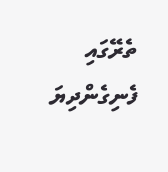ތެރޭގައި ފެނިގެންދިޔަ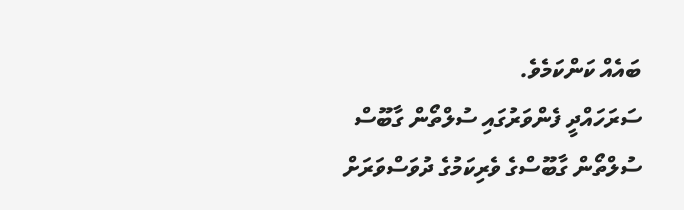ބައެއް ކަންކަމެވެ.
ސަރަހައްދީ ފެންވަރުގައި ސުލްތޯން ގާބޫސް
ސުލްތޯން ގާބޫސްގެ ވެރިކަމުގެ ދުވަސްވަރަށް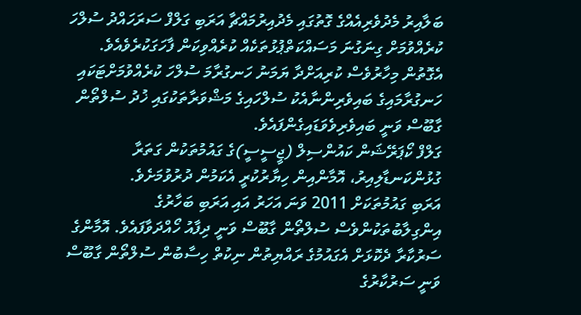ބަލާއިރު މެދުވެރިއެއްގެ ގޮތުގައި މެދުއިރުމައްޗާ އަރަބި ގަލްފް ސަރަހައްދު ސުލްހަ ކުރެއްވުމަށް ގިނަގުނަ މަސައްކަތްޕުޅުތަކެއް ކުރެއްވިކަން ފާހަގަކުރެވެއެވެ. އެގޮތުން މިހާރުވެސް ކުރިއަށްދާ ޔަމަނު ހަނގުރާމަ ސުލްހަ ކުރެއްވުމަށްޓަކައި ހަނގުރާމައިގެ ބައިވެރިންނާއެކު ސުލްހައިގެ މަޝްވަރާތަކުގައި ޚުދު ސުލްތޯން ގާބޫސް ވަނީ ބައިވެރިވެވަޑައިގެންފައެވެ.
ގަލްފް ކޯޕަރޭޝަން ކައުންސިލް (ޖީސީސީ)ގެ ގައުމުތަކުން ގަތަރާ ގުޅުންކަނޑާލިއިރު، އޮމާންއިން ހިޔާރުކުރީ އެކަމުން ދުރުވުމަށެވެ.
އަރަބި ގައުމުތަކަށް 2011 ވަނަ އަހަރު އައި އަރަބި ބަހާރުގެ އިންގިލާބުތަކުންވެސް ސުލްތޯން ގާބޫސް ވަނީ ދިފާއު ހޯއްދަވާފައެވެ. އޮމާންގެ ސަރުކާރާ ދެކޮޅަށް އެގައުމުގެ ރައްޔިތުން ނިކުތް ހިސާބުން ސުލްތޯން ގާބޫސް ވަނީ ސަރުކާރުގެ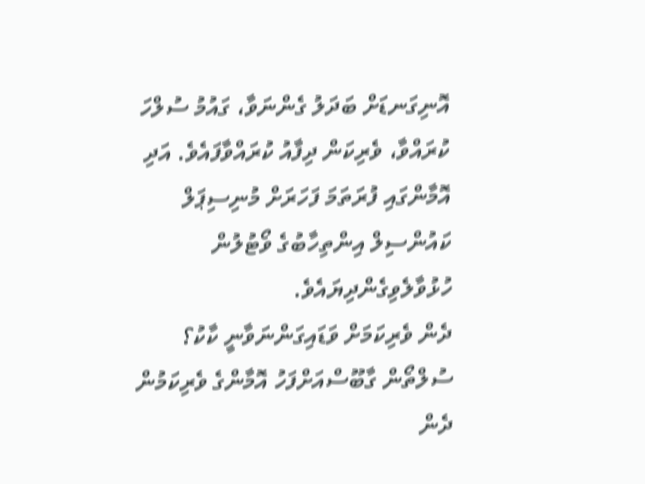އޮނިގަނޑަށް ބަދަލު ގެންނަވާ، ގައުމު ސުލްހަ ކުރައްވާ، ވެރިކަން ދިފާއު ކުރައްވާފައެވެ. އަދި އޮމާންގައި ފުރަތަމަ ފަހަރަށް މުނިސިޕަލް ކައުންސިލް އިންތިހާބުގެ ވޯޓުލުން ހުޅުވާލެވިގެންދިޔައެވެ.
ދެން ވެރިކަމަށް ވަޑައިގަންނަވާނީ ކާކު؟
ސުލްތޯން ގާބޫސްއަށްފަހު އޮމާންގެ ވެރިކަމުން ދެން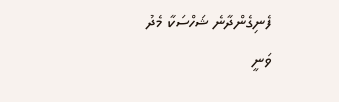ފެނިގެންދާނެ ޝަހްސަކާ މެދު ވަނީ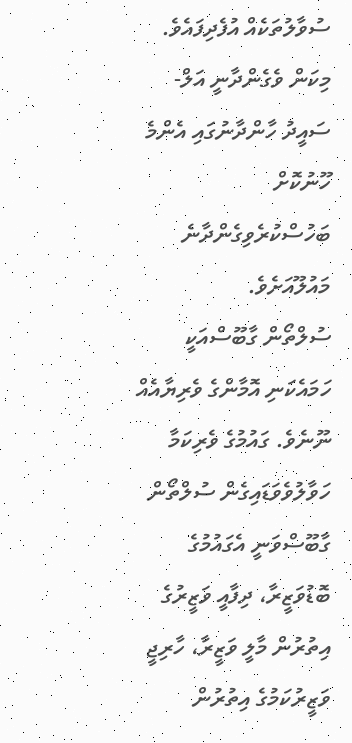ސުވާލުތަކެއް އުފެދިފައެވެ. މިކަން ވެގެންދާނީ އަލް-ސައީދު ހާންދާނުގައި އެންމެ ހޫނުކޮށް ބަހުސްކުރެވިގެންދާނެ މައުލޫއަށެވެ.
ސުލްތޯން ގާބޫސްއަކީ ހަމައެކަނި އޮމާންގެ ވެރިޔާއެއް ނޫނެވެ. ގައުމުގެ ވެރިކަމާ ހަވާލުވެވަޑައިގެން ސުލްތޯން ގާބޫސްވަނީ އެގައުމުގެ ބޮޑުވަޒީރާ، ދިފާއީ ވަޒީރުގެ އިތުރުން މާލީ ވަޒީރާ، ހާރިޖީ ވަޒީރުކަމުގެ އިތުރުން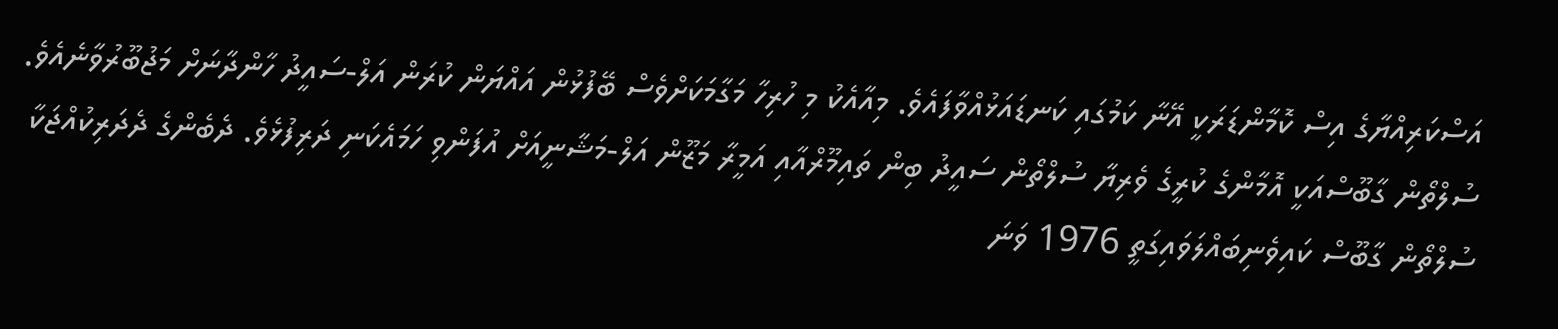އަސްކަރިއްޔާގެ އިސް ކޮމާންޑަރަކީ އޭނާ ކަމުގައި ކަނޑައަޅުއްވާފައެވެ. މިއާއެކު މި ހުރިހާ މަގާމަކަށްވެސް ބޭފުޅުން އައްޔަން ކުރަން އަލް-ސައީދު ހާންދާނަށް މަޖުބޫރުވާނެއެވެ.
ސުލްތޯން ގާބޫސްއަކީ އޮމާންގެ ކުރީގެ ވެރިޔާ ސުލްތޯން ސައީދު ބިން ތައިމޫރްއާއި އަމީރާ މަޒޫން އަލް-މަޝާނީއަށް އުފަންވި ހަމައެކަނި ދަރިފުޅެވެ. ދެބެންގެ ދެދަރިކުއްޖަކާ ސުލްތޯން ގާބޫސް ކައިވެނިބައްލަވައިގަތީ 1976 ވަނަ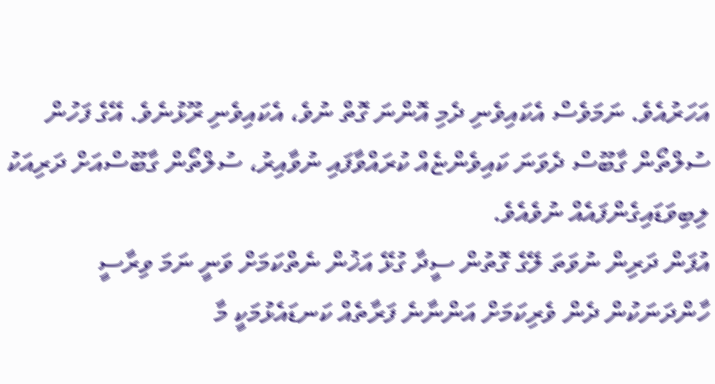އަހަރުއެވެ. ނަމަވެސް އެކައިވެނި ދެމި އޮންނަ ގޮތް ނުވެ، އެކައިވެނި ރޫޅުނެވެ. އޭގެ ފަހުން ސުލްތޯން ގާބޫސް ދެވަނަ ކައިވެންޏެއް ކުރައްވާފައި ނުވާއިރު، ސުލްތޯން ގާބޫސްއަށް ދަރިއަކު ލިބިވަޑައިގެންފައެއް ނުވެއެވެ.
އުފަން ދަރިން ނުވަތަ ލޭގެ ގޮތުން ސީދާ ގުޅޭ އަޚުން ނެތްކަމަށް ވަނީ ނަމަ ވިރާސީ ހާންދަނަކުން ދެން ވެރިކަމަށް އަންނާނެ ފަރާތެއް ކަނޑައެޅުމަކީ މާ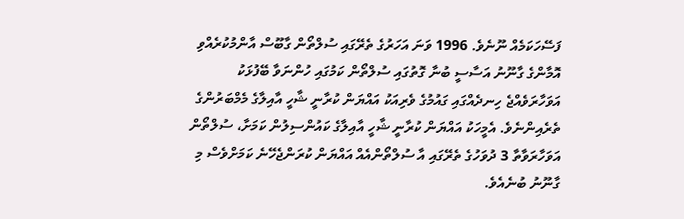ފަސޭހަކަމެއް ނޫނެވެ. 1996 ވަނަ އަހަރުގެ ތެރޭގައި ސުލްތޯން ގާބޫސް އާންމުކުރެއްވި އޮމާންގެ ގާނޫނު އަސާސީ ބުނާ ގޮތުގައި ސުލްތޯން ކަމުގައި ހުންނަވާ ބޭފުޅަކު އަވަހާރަވެއްޖެ ހިނދެއްގައި ގައުމުގެ ވެރިއަކު އައްޔަން ކުރާނީ ޝާހީ އާއިލާގެ މެމްބަރުންގެ ތެރެއިންނެވެ. އެމީހަކު އައްޔަން ކުރާނީ ޝާހީ އާއިލާގެ ކައުންސިލުން ކަމަށާ، ސުލްތޯން އަވަހާރަވާތާ 3 ދުވަހުގެ ތެރޭގައި އާ ސުލްތޯންއެއް އައްޔަން ކުރަންޖެހޭނެ ކަމަށްވެސް މި ގާނޫނު ބުނެއެވެ.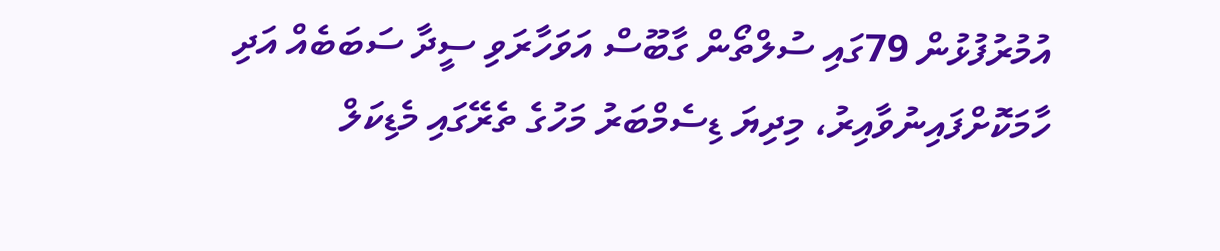އުމުރުފުޅުން 79ގައި ސުލްތޯން ގާބޫސް އަވަހާރަވި ސީދާ ސަބަބެއް އަދި ހާމަކޮށްފައިނުވާއިރު، މިދިޔަ ޑިސެމްބަރު މަހުގެ ތެރޭގައި މެޑިކަލް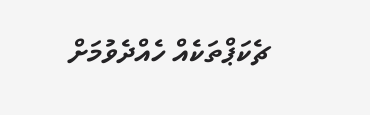ޗެކަޕްތަކެއް ހެއްދެވުމަށް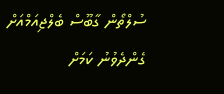ސުލްތޯން ގާބޫސް ބެލްޖިއަމްއަށް ގެންދެވުނު ކަމަށް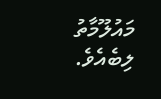މައުލޫމާތު ލިބެއެވެ.